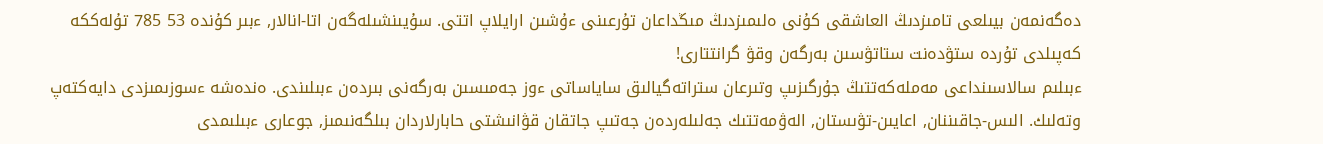دەگەنمەن بيىلعى تامىزدىڭ العاشقى كۇنى ەلىمىزدىڭ مىڭداعان تۇرعىنى ءۇشىن ارايلاپ اتتى. سۇيىنشىلەگەن اتا-انالار, ءبىر كۇندە 53 785 تۇلەككە كەپىلدى تۇردە ستۋدەنت ستاتۋسىن بەرگەن وقۋ گرانتتارى!
ءبىلىم سالاسىنداعى مەملەكەتتىڭ جۇرگىزىپ وتىرعان ستراتەگيالىق ساياساتى ءوز جەمىسىن بەرگەنى بىردەن ءبىلىندى. ەندەشە ءسوزىمىزدى دايەكتەپ وتەلىك. الىس-جاقىننان, اعايىن-تۋىستان, الەۋمەتتىك جەلىلەردەن جەتىپ جاتقان قۋانىشتى حابارلاردان بىلگەنىمىز, جوعارى ءبىلىمدى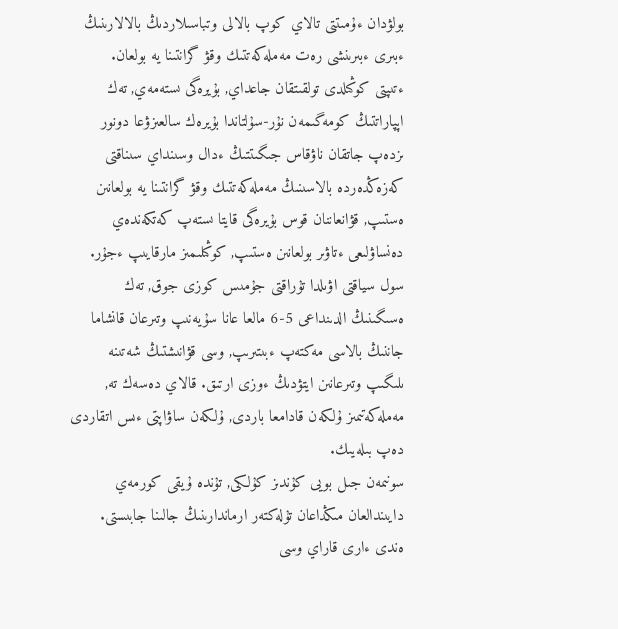بولۋدان ءۇمىتتى تالاي كوپ بالالى وتباسىلاردىڭ بالالارىنىڭ ءبىرى ءبىرىنشى رەت مەملەكەتتىك وقۋ گرانتىنا يە بولعان.
ءتىپتى كوڭىلدى تولقىتقان جاعداي, بۇيرەگى ىستەمەي, تەك اپپاراتتىڭ كومەگىمەن نۇر-سۇلتاندا بۇيرەك سالعىزۋعا دونور ىزدەپ جاتقان ناۋقاس جىگىتتىڭ ءدال وسىنداي سىناقتى كەزەڭدەردە بالاسىنىڭ مەملەكەتتىك وقۋ گرانتىنا يە بولعانىن ەستىپ, قۋانعاننان قوس بۇيرەگى قايتا ىستەپ كەتكەندەي دەنساۋلىعى ءتاۋىر بولعانىن ەستىپ, كوڭىلىمىز مارقايىپ ءجۇر. سول سياقتى اۋىلدا تۇراقتى جۇمىس كوزى جوق, تەك ەسىگىنىڭ الدىنداعى 5-6 مالعا عانا سۇيەنىپ وتىرعان قانشاما جاننىڭ بالاسى مەكتەپ ءبىتىرىپ, وسى قۋانىشتىڭ شەتىنە ىلىگىپ وتىرعانىن ايتۋدىڭ ءوزى ارتىق. قالاي دەسەك تە, مەملەكەتىمىز ۇلكەن قادامعا باردى, ۇلكەن ساۋاپتى ءىس اتقاردى دەپ بىلەيىك.
سونىمەن جىل بويى كۇندىز كۇلكى, تۇندە ۇيقى كورمەي دايىندالعان مىڭداعان تۇلەكتەر ارماندارىنىڭ جالىنا جابىستى. ەندى ءارى قاراي وسى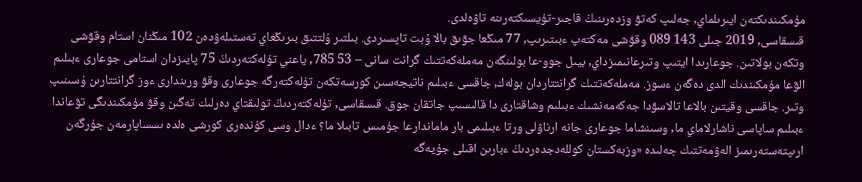مۇمكىندىكتەن ايىرىلماي, جەلىپ كەتۋ وزدەرىنىڭ قاجىر-تۇيسىكتەرىنە تاۋەلدى.
قىسقاسى, 2019 جىلى 143 089 وقۋشى مەكتەپ ءبىتىرىپ, 77 مىڭعا جۋىق بالا ۇبت تاپسىردى. بىلتىر ۇلتتىق بىرىڭعاي تەستىلەۋدەن 102 مىڭنان استام وقۋشى وتكەن بولاتىن. جوعارىدا ايتىپ وتىرعانىمىزداي, بيىل جوو-عا بولىنگەن مەملەكەتتىك گرانت سانى – 53 785, ياعني تۇلەكتەردىڭ 75 پايىزدان استامى جوعارى ءبىلىم الۋعا مۇمكىندىك الدى دەگەن ءسوز. مەملەكەتتىك گرانتتاردان بولەك, جاقسى ءبىلىم ناتيجەسىن كورسەتكەن تۇلەكتەرگە جوعارى وقۋ ورىندارى ءوز گرانتتارىن ۇسىنىپ وتىر. جاقسى وقيتىن بالاعا تالاسۋدا جەكەمەنشىك ءبىلىم وشاقتارى دا قالىسىپ جاتقان جوق. قىسقاسى, تۇلەكتەردىڭ تولىقتاي دەرلىك تەگىن وقۋ مۇمكىندىگى تۋعاندا ءبىلىم ساپاسى ناشارلاماي ما, وسىنشاما جوعارى جانە ارناۋلى ورتا ءبىلىمى بار ماماندارعا جۇمىس تابىلا ما؟ ءدال وسى كۇندەرى كورشى ەلدە ىسساپارمەن جۇرگەن ارىپتەستەرىمىز الەۋمەتتىك جەلىدە «وزبەكستان كوللەدجدەردىڭ ءبارىن اقىلى جۇيەگە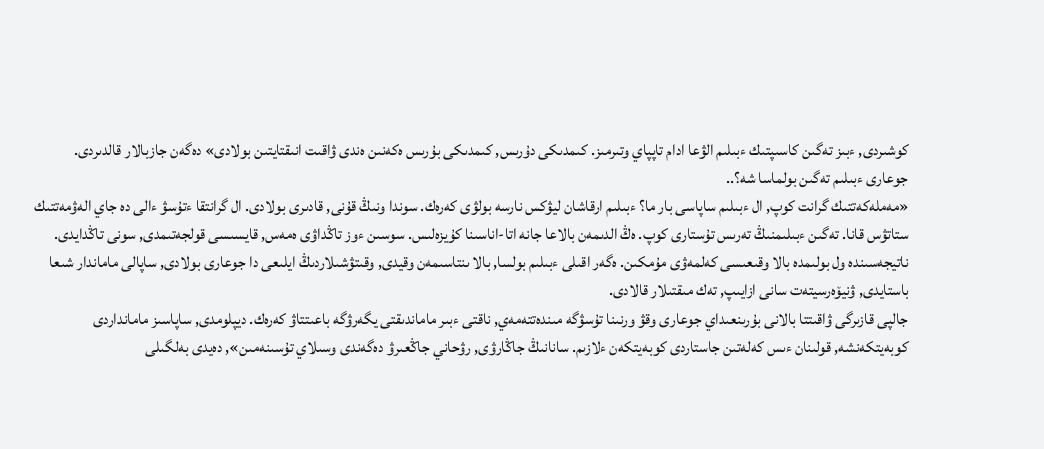كوشىردى, ءبىز تەگىن كاسىپتىك ءبىلىم الۋعا ادام تاپپاي وتىرمىز. كىمدىكى دۇرىس, كىمدىكى بۇرىس ەكەنىن ەندى ۋاقىت انىقتايتىن بولادى» دەگەن جازبالار قالدىردى.
جوعارى ءبىلىم تەگىن بولماسا شە؟..
«مەملەكەتتىك گرانت كوپ, ال ءبىلىم ساپاسى بار ما؟ ءبىلىم ارقاشان ليۋكس نارسە بولۋى كەرەك. سوندا ونىڭ قۇنى, قادىرى بولادى. ال گرانتقا ءتۇسۋ ءالى دە جاي الەۋمەتتىك ستاتۋس قانا. تەگىن ءبىلىمنىڭ تەرىس تۇستارى كوپ. ەڭ الدىمەن بالاعا جانە اتا-اناسىنا كۇيزەلىس. سوسىن ءوز تاڭداۋى ەمەس, قايسىسى قولجەتىمدى, سونى تاڭدايدى. ناتيجەسىندە ول بولىمدە بالا وقىعىسى كەلمەۋى مۇمكىن. ەگەر اقىلى ءبىلىم بولسا, بالا ىنتاسىمەن وقيدى, وقىتۋشىلاردىڭ ايلىعى دا جوعارى بولادى, ساپالى ماماندار شىعا باستايدى, ۋنيۆەرسيتەت سانى ازايىپ, تەك مىقتىلار قالادى.
جالپى قازىرگى ۋاقىتتا بالانى بۇرىنعىداي جوعارى وقۋ ورنىنا تۇسۋگە مىندەتتەمەي, ناقتى ءبىر ماماندىقتى يگەرۋگە باعىتتاۋ كەرەك. ديپلومدى, ساپاسىز مامانداردى كوبەيتكەنشە, قولىنان ءىس كەلەتىن جاستاردى كوبەيتكەن ءلازىم. سانانىڭ جاڭارۋى, رۋحاني جاڭعىرۋ دەگەندى وسىلاي تۇسىنەمىن», دەيدى بەلگىلى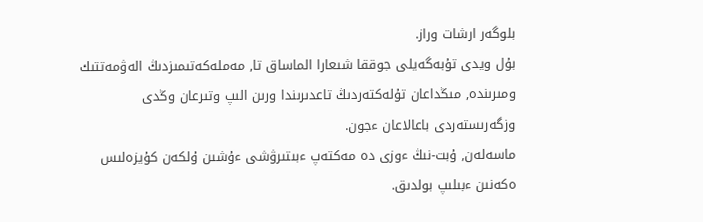بلوگەر ارشات وراز.
بۇل ويدى تۇبەگەيلى جوققا شىعارا الماساق تا, مەملەكەتىمىزدىڭ الەۋمەتتىك ومىرىندە, مىڭداعان تۇلەكتەردىڭ تاعدىرىندا ورىن الىپ وتىرعان وڭدى وزگەرىستەردى باعالاعان ءجون.
ماسەلەن, ۇبت-نىڭ ءوزى دە مەكتەپ ءبىتىرۋشى ءۇشىن ۇلكەن كۇيزەلىس ەكەنىن ءبىلىپ بولدىق.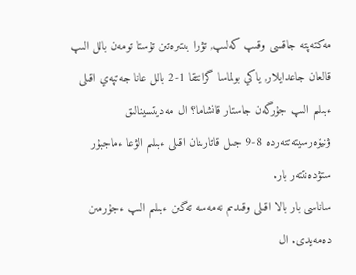مەكتەپتە جاقسى وقىپ كەلىپ, تۋرا بىتىرەتىن تۇستا تومەن بالل الىپ قالعان جاعدايلار, ياكي بولماسا گرانتقا 1-2 بالل عانا جەتپەي اقىلى ءبىلىم الىپ جۇرگەن جاستار قانشاما؟ ال مەديتسينالىق ۋنيۆەرسيتەتتەردە 8-9 جىل قاتارىنان اقىلى ءبىلىم الۋعا ءماجبۇر ستۋدەنتتەر بار.
ساناسى بار بالا اقىلى وقىدىم نەمەسە تەگىن ءبىلىم الىپ ءجۇرمىن دەمەيدى. ال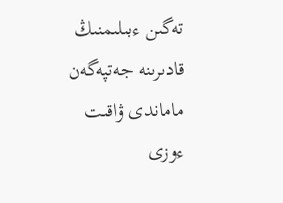تەگىن ءبىلىمنىڭ قادىرىنە جەتپەگەن ماماندى ۋاقىت ءوزى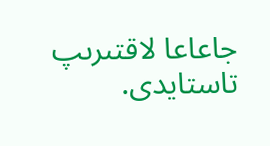جاعاعا لاقتىرىپ تاستايدى.